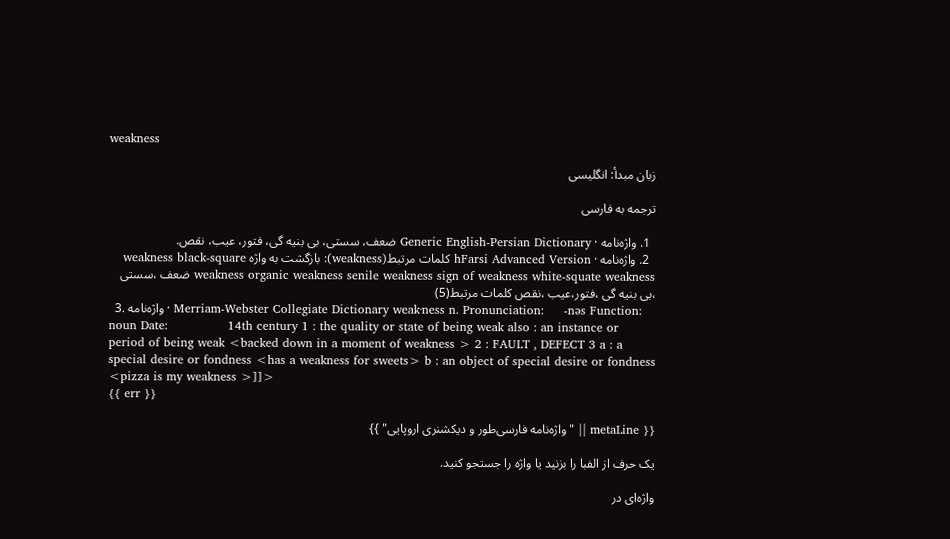weakness

زبان مبدأ: انگلیسی

ترجمه به فارسی

  1. واژه‌نامه · Generic English-Persian Dictionary ضعف، سستی، بی بنیه گی، فتور، عیب، نقص.
  2. واژه‌نامه · hFarsi Advanced Version کلمات مرتبط(weakness): بازگشت به واژه weakness black-square weakness organic weakness senile weakness sign of weakness white-squate weakness ضعف ،سستى ،بى بنيه گى ،فتور،عيب ،نقص کلمات مرتبط(5)
  3. واژه‌نامه · Merriam-Webster Collegiate Dictionary weak·ness n. Pronunciation:     -nəs Function:           noun Date:               14th century 1 : the quality or state of being weak also : an instance or period of being weak <backed down in a moment of weakness > 2 : FAULT , DEFECT 3 a : a special desire or fondness <has a weakness for sweets> b : an object of special desire or fondness <pizza is my weakness >]]>
{{ err }}

{{ metaLine || "واژه‌نامه فارسی‌طور و دیکشنری اروپایی" }}

یک حرف از الفبا را بزنید یا واژه را جستجو کنید.

واژه‌ای در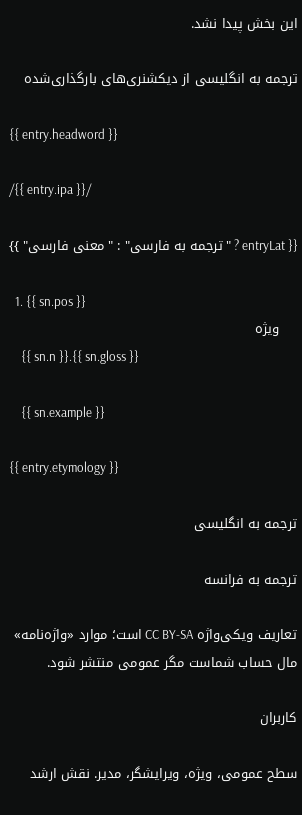این بخش پیدا نشد.

ترجمه به انگلیسی از دیکشنری‌های بارگذاری‌شده

{{ entry.headword }}

/{{ entry.ipa }}/

{{ entryLat ? "ترجمه به فارسی" : "معنی فارسی" }}

  1. {{ sn.pos }}
    ویژه
    {{ sn.n }}.{{ sn.gloss }}

    {{ sn.example }}

{{ entry.etymology }}

ترجمه به انگلیسی

ترجمه به فرانسه

تعاریف ویکی‌واژه CC BY-SA است؛ موارد «واژه‌نامه» مال حساب شماست مگر عمومی منتشر شود.

کاربران

سطح عمومی، ویژه، ویرایشگر، مدیر. نقش ارشد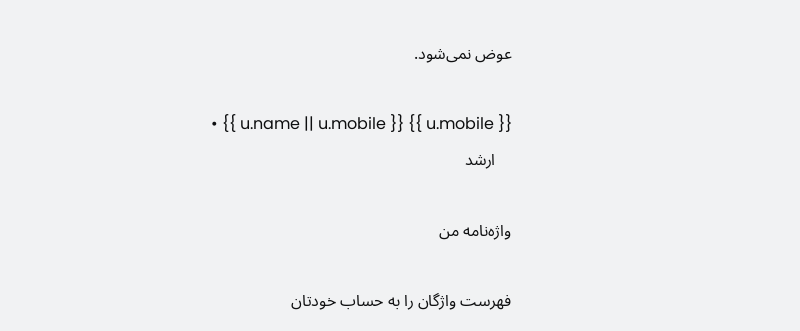عوض نمی‌شود.

  • {{ u.name || u.mobile }} {{ u.mobile }}
    ارشد

واژه‌نامه من

فهرست واژگان را به حساب خودتان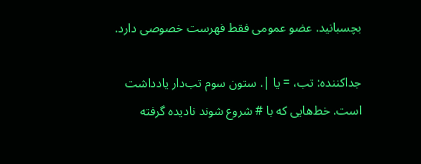بچسبانید. عضو عمومی فقط فهرست خصوصی دارد.

جداکننده: تب، = یا |. ستون سوم تب‌دار یادداشت است. خط‌هایی که با # شروع شوند نادیده گرفته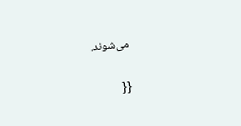می‌شوند.

{{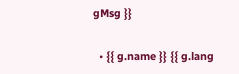gMsg }}

  • {{ g.name }} {{ g.lang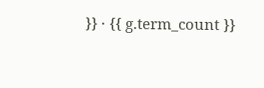}} · {{ g.term_count }}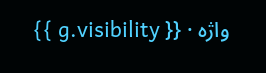واژه · {{ g.visibility }}